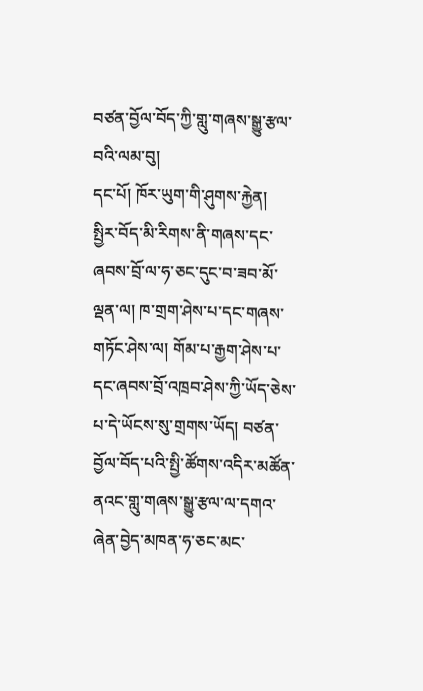བཙན་བྱོལ་བོད་ཀྱི་གླུ་གཞས་སྒྱུ་རྩལ་བའི་ལམ་བུ།
དང་པོ། ཁོར་ཡུག་གི་ཤུགས་རྐྱེན།
སྤྱིར་བོད་མི་རིགས་ནི་གཞས་དང་ཞབས་བྲོ་ལ་ཧ་ཅང་དུང་བ་ཟབ་མོ་ལྡན་ལ། ཁ་གྲག་ཤེས་པ་དང་གཞས་གཏོང་ཤེས་ལ། གོམ་པ་རྒྱག་ཤེས་པ་དང་ཞབས་བྲོ་འཁྲབ་ཤེས་ཀྱི་ཡོད་ཅེས་པ་དེ་ཡོངས་སུ་གྲགས་ཡོད། བཙན་བྱོལ་བོད་པའི་སྤྱི་ཚོགས་འདིར་མཚོན་ནའང་གླུ་གཞས་སྒྱུ་རྩལ་ལ་དགའ་ཞེན་བྱེད་མཁན་ཧ་ཅང་མང་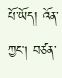པོ་ཡོད། འོན་ཀྱང། བཙན་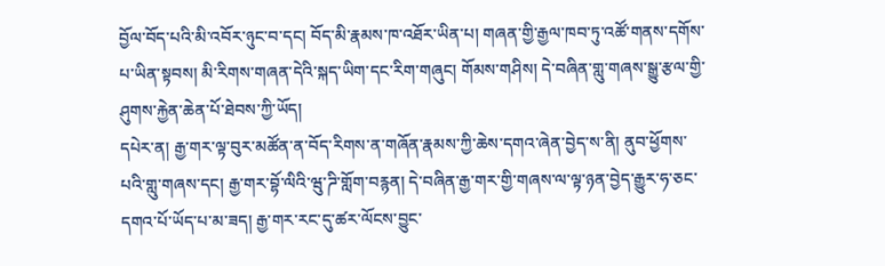བྱོལ་བོད་པའི་མི་འབོར་ཉུང་བ་དང། བོད་མི་རྣམས་ཁ་འཐོར་ཡིན་པ། གཞན་གྱི་རྒྱལ་ཁབ་ཏུ་འཚོ་གནས་དགོས་པ་ཡིན་སྟབས། མི་རིགས་གཞན་དེའི་སྐད་ཡིག་དང་རིག་གཞུང། གོམས་གཤིས། དེ་བཞིན་གླུ་གཞས་སྒྱུ་རྩལ་གྱི་ཤུགས་རྐྱེན་ཆེན་པོ་ཐེབས་ཀྱི་ཡོད།
དཔེར་ན། རྒྱ་གར་ལྟ་བུར་མཚོན་ན་བོད་རིགས་ན་གཞོན་རྣམས་ཀྱི་ཆེས་དགའ་ཞེན་བྱེད་ས་ནི། ནུབ་ཕྱོགས་པའི་གླུ་གཞས་དང། རྒྱ་གར་བྷོ་ལིའི་ཝུ་ཌི་གློག་བརྙན། དེ་བཞིན་རྒྱ་གར་གྱི་གཞས་ལ་ལྟ་ཉན་བྱེད་རྒྱུར་ཧ་ཅང་དགའ་པོ་ཡོད་པ་མ་ཟད། རྒྱ་གར་རང་དུ་ཚར་ལོངས་བྱུང་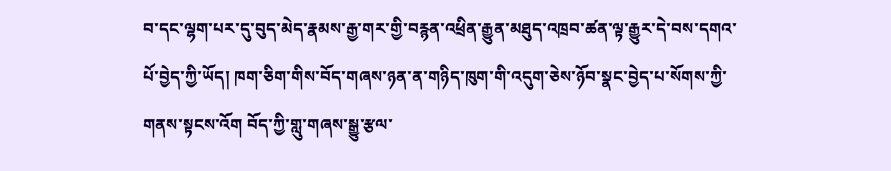བ་དང་ལྷག་པར་དུ་བུད་མེད་རྣམས་རྒྱ་གར་གྱི་བརྙན་འཕྲིན་རྒྱུན་མཐུད་འཁྲབ་ཚན་ལྟ་རྒྱུར་དེ་བས་དགའ་པོ་བྱེད་ཀྱི་ཡོད། ཁག་ཅིག་གིས་བོད་གཞས་ཉན་ན་གཉིད་ཁུག་གི་འདུག་ཅེས་ཉོབ་སྣང་བྱེད་པ་སོགས་ཀྱི་གནས་སྟངས་འོག བོད་ཀྱི་གླུ་གཞས་སྒྱུ་རྩལ་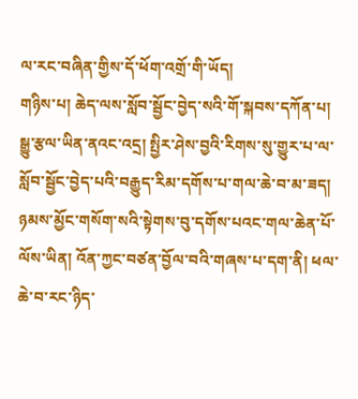ལ་རང་བཞིན་གྱིས་དོ་ཕོག་འགྲོ་གི་ཡོད།
གཉིས་པ། ཆེད་ལས་སློབ་སྦྱོང་བྱེད་སའི་གོ་སྐབས་དཀོན་པ།
སྒྱུ་རྩལ་ཡིན་ནའང་འདྲ། སྤྱིར་ཤེས་བྱའི་རིགས་སུ་གྱུར་པ་ལ་སློབ་སྦྱོང་བྱེད་པའི་བརྒྱུད་རིམ་དགོས་པ་གལ་ཆེ་བ་མ་ཟད། ཉམས་མྱོང་གསོག་སའི་སྟེགས་བུ་དགོས་པའང་གལ་ཆེན་པོ་ལོས་ཡིན། འོན་ཀྱང་བཙན་བྱོལ་བའི་གཞས་པ་དག་ནི། ཕལ་ཆེ་བ་རང་ཉིད་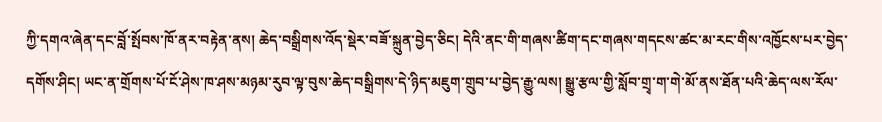ཀྱི་དགའ་ཞེན་དང་བློ་སྤོབས་ཁོ་ནར་བརྟེན་ནས། ཆེད་བསྒྲིགས་འོད་སྡེར་བཟོ་སྐྲུན་བྱེད་ཅིང། དེའི་ནང་གི་གཞས་ཚིག་དང་གཞས་གདངས་ཚང་མ་རང་གིས་འཁྱོངས་པར་བྱེད་དགོས་ཤིང། ཡང་ན་གྲོགས་པོ་ངོ་ཤེས་ཁ་ཤས་མཉམ་རུབ་ལྟ་བུས་ཆེད་བསྒྲིགས་དེ་ཉིད་མཇུག་གྲུབ་པ་བྱེད་རྒྱུ་ལས། སྒྱུ་རྩལ་གྱི་སློབ་གྲྭ་ག་གེ་མོ་ནས་ཐོན་པའི་ཆེད་ལས་རོལ་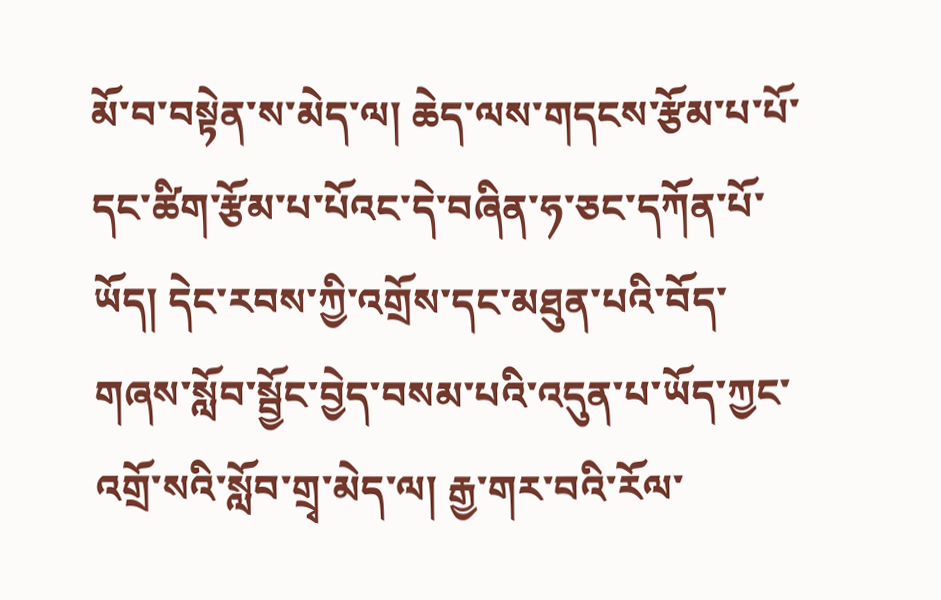མོ་བ་བསྟེན་ས་མེད་ལ། ཆེད་ལས་གདངས་རྩོམ་པ་པོ་དང་ཚིག་རྩོམ་པ་པོའང་དེ་བཞིན་ཧ་ཅང་དཀོན་པོ་ཡོད། དེང་རབས་ཀྱི་འགྲོས་དང་མཐུན་པའི་བོད་གཞས་སློབ་སྦྱོང་བྱེད་བསམ་པའི་འདུན་པ་ཡོད་ཀྱང་འགྲོ་སའི་སློབ་གྲྭ་མེད་ལ། རྒྱ་གར་བའི་རོལ་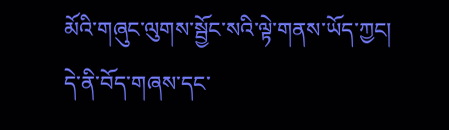མོའི་གཞུང་ལུགས་སྦྱོང་སའི་ལྟེ་གནས་ཡོད་ཀྱང། དེ་ནི་བོད་གཞས་དང་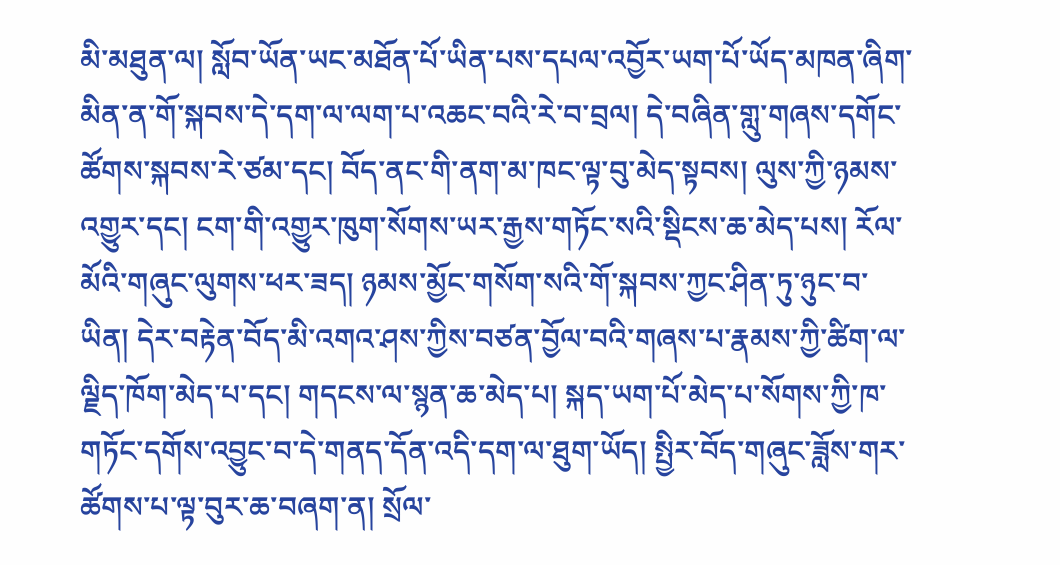མི་མཐུན་ལ། སློབ་ཡོན་ཡང་མཐོན་པོ་ཡིན་པས་དཔལ་འབྱོར་ཡག་པོ་ཡོད་མཁན་ཞིག་མིན་ན་གོ་སྐབས་དེ་དག་ལ་ལག་པ་འཆང་བའི་རེ་བ་བྲལ། དེ་བཞིན་གླུ་གཞས་དགོང་ཚོགས་སྐབས་རེ་ཙམ་དང། བོད་ནང་གི་ནག་མ་ཁང་ལྟ་བུ་མེད་སྟབས། ལུས་ཀྱི་ཉམས་འགྱུར་དང། ངག་གི་འགྱུར་ཁུག་སོགས་ཡར་རྒྱས་གཏོང་སའི་སྡིངས་ཆ་མེད་པས། རོལ་མོའི་གཞུང་ལུགས་ཕར་ཟད། ཉམས་མྱོང་གསོག་སའི་གོ་སྐབས་ཀྱང་ཤིན་ཏུ་ཉུང་བ་ཡིན། དེར་བརྟེན་བོད་མི་འགའ་ཤས་ཀྱིས་བཙན་བྱོལ་བའི་གཞས་པ་རྣམས་ཀྱི་ཚིག་ལ་ལྗིད་ཁོག་མེད་པ་དང། གདངས་ལ་སྙན་ཆ་མེད་པ། སྐད་ཡག་པོ་མེད་པ་སོགས་ཀྱི་ཁ་གཏོང་དགོས་འབྱུང་བ་དེ་གནད་དོན་འདི་དག་ལ་ཐུག་ཡོད། སྤྱིར་བོད་གཞུང་ཟློས་གར་ཚོགས་པ་ལྟ་བུར་ཆ་བཞག་ན། སྲོལ་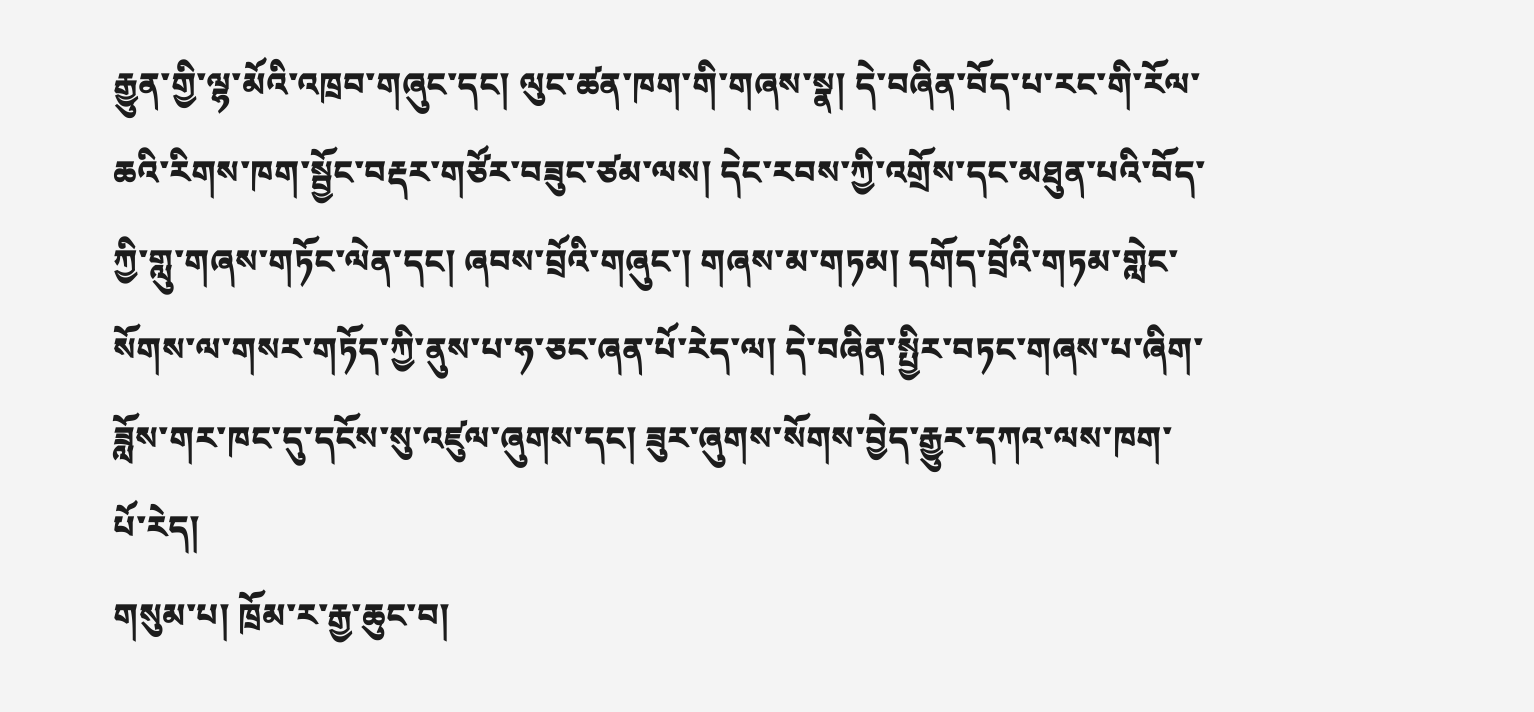རྒྱུན་གྱི་ལྷ་མོའི་འཁྲབ་གཞུང་དང། ལུང་ཚན་ཁག་གི་གཞས་སྣ། དེ་བཞིན་བོད་པ་རང་གི་རོལ་ཆའི་རིགས་ཁག་སྦྱོང་བརྡར་གཙོར་བཟུང་ཙམ་ལས། དེང་རབས་ཀྱི་འགྲོས་དང་མཐུན་པའི་བོད་ཀྱི་གླུ་གཞས་གཏོང་ལེན་དང། ཞབས་བྲོའི་གཞུང་། གཞས་མ་གཏམ། དགོད་བྲོའི་གཏམ་གླེང་སོགས་ལ་གསར་གཏོད་ཀྱི་ནུས་པ་ཧ་ཅང་ཞན་པོ་རེད་ལ། དེ་བཞིན་སྤྱིར་བཏང་གཞས་པ་ཞིག་ཟློས་གར་ཁང་དུ་དངོས་སུ་འཛུལ་ཞུགས་དང། ཟུར་ཞུགས་སོགས་བྱེད་རྒྱུར་དཀའ་ལས་ཁག་པོ་རེད།
གསུམ་པ། ཁྲོམ་ར་རྒྱ་ཆུང་བ།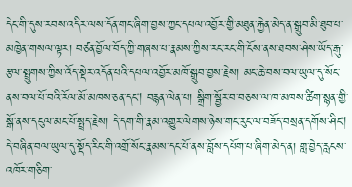དེང་གི་དུས་རབས་འདིར་ལས་དོན་གང་ཞིག་བྱས་ཀྱང་དཔལ་འབྱོར་གྱི་མཐུན་རྐྱེན་མེད་ན་སྒྲུབ་མི་ཐུབ་པ་མཁྱེན་གསལ་ལྟར། བཙན་བྱོལ་བོད་ཀྱི་གཞས་པ་རྣམས་ཀྱིས་རང་རང་གི་ངོས་ནས་ཐབས་ཤེས་ཡོད་རྒུ་རྩལ་སྤྲུགས་ཀྱིས་འོད་སྡེར་འདོན་པའི་དཔལ་འབྱོར་མཁོ་སྒྲུབ་བྱས་རྗེས། མང་ཆེ་བས་བལ་ཡུལ་དུ་སོང་ནས་བལ་པོ་བའི་རོལ་མོ་མཁས་ཅན་དང། བརྙན་ལེན་པ། སྒྲིག་སྦྱོར་བ་བཅས་ལ་ཁ་མཁས་ཚིག་སྙན་གྱི་སྒོ་ནས་དངུལ་མང་པོ་སྤྲད་རྗེས། དེ་དག་གི་རྣམ་འགྱུར་ལེགས་ཉེས་གང་རུང་ལ་བཟོད་བསྲན་དགོས་ཤིང། དེ་བཞིན་བལ་ཡུལ་དུ་སྡོད་རིང་གི་འགྲོ་སོང་རྣམས་དང་པོ་ནས་བློས་དཔོག་པ་ཞིག་མེད་ན། གླ་བྱེད་རླངས་འཁོར་གཅིག་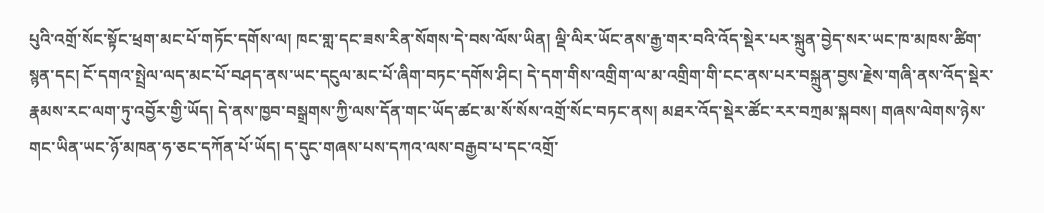པུའི་འགྲོ་སོང་སྟོང་ཕྲག་མང་པོ་གཏོང་དགོས་ལ། ཁང་གླ་དང་ཟས་རིན་སོགས་དེ་བས་ལོས་ཡིན། ལྡི་ལིར་ཡོང་ནས་རྒྱ་གར་བའི་འོད་སྡེར་པར་སྐྲུན་བྱེད་སར་ཡང་ཁ་མཁས་ཚིག་སྙན་དང། ངོ་དགའ་སྤྲེལ་ལད་མང་པོ་བཤད་ནས་ཡང་དངུལ་མང་པོ་ཞིག་བཏང་དགོས་ཤིང། དེ་དག་གིས་འགྲིག་ལ་མ་འགྲིག་གི་ངང་ནས་པར་བསྐྲུན་བྱས་རྗེས་གཞི་ནས་འོད་སྡེར་རྣམས་རང་ལག་ཏུ་འབྱོར་གྱི་ཡོད། དེ་ནས་ཁྱབ་བསྒྲགས་ཀྱི་ལས་དོན་གང་ཡོད་ཚང་མ་སོ་སོས་འགྲོ་སོང་བཏང་ནས། མཐར་འོད་སྡེར་ཚོང་རར་བཀྲམ་སྐབས། གཞས་ལེགས་ཉེས་གང་ཡིན་ཡང་ཉོ་མཁན་ཧ་ཅང་དཀོན་པོ་ཡོད། ད་དུང་གཞས་པས་དཀའ་ལས་བརྒྱབ་པ་དང་འགྲོ་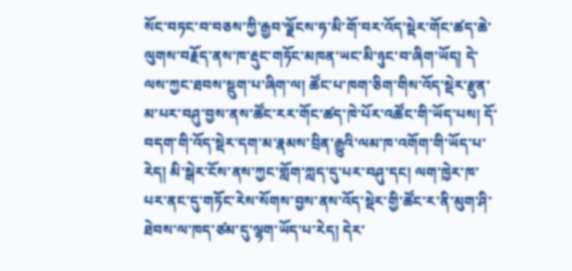སོང་བཏང་བ་བཅས་ཀྱི་རྒྱབ་ལྗོངས་ཧ་མི་གོ་བར་འོད་སྡེར་གོང་ཚད་ཆེ་ལུགས་བརྗོད་ནས་ཁ་རྡུང་གཏོང་མཁན་ཡང་མི་ཉུང་བ་ཞིག་ཡོད། དེ་ལས་ཀྱང་ཐབས་སྡུག་པ་ཞིག་ལ། ཚོང་པ་ཁག་ཅིག་གིས་འོད་སྡེར་རྫུན་མ་པར་བཤུ་བྱས་ནས་ཚོང་རར་གོང་ཚད་ཁེ་པོར་འཚོང་གི་ཡོད་པས། དོ་བདག་གི་འོད་སྡེར་དག་མ་རྣམས་བྲིན་རྒྱུའི་ལམ་ཁ་འགོག་གི་ཡོད་པ་རེད། མི་སྒེར་ངོས་ནས་ཀྱང་གློག་ཀླད་དུ་པར་བཤུ་དང། ལག་ཁྱེར་ཁ་པར་ནང་དུ་གཏོང་རེས་སོགས་བྱས་ནས་འོད་སྡེར་གྱི་ཚོང་ར་ནི་མུག་ཤི་ཐེབས་ལ་ཁད་ཙམ་དུ་ལྷག་ཡོད་པ་རེད། དེར་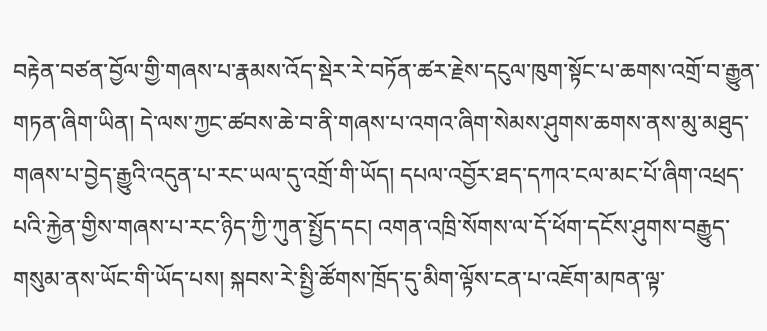བརྟེན་བཙན་བྱོལ་གྱི་གཞས་པ་རྣམས་འོད་སྡེར་རེ་བཏོན་ཚར་རྗེས་དངུལ་ཁུག་སྟོང་པ་ཆགས་འགྲོ་བ་རྒྱུན་གཏན་ཞིག་ཡིན། དེ་ལས་ཀྱང་ཚབས་ཆེ་བ་ནི་གཞས་པ་འགའ་ཞིག་སེམས་ཤུགས་ཆགས་ནས་མུ་མཐུད་གཞས་པ་བྱེད་རྒྱུའི་འདུན་པ་རང་ཡལ་དུ་འགྲོ་གི་ཡོད། དཔལ་འབྱོར་ཐད་དཀའ་ངལ་མང་པོ་ཞིག་འཕྲད་པའི་རྐྱེན་གྱིས་གཞས་པ་རང་ཉིད་ཀྱི་ཀུན་སྤྱོད་དང། འགན་འཁྲི་སོགས་ལ་དོ་ཕོག་དངོས་ཤུགས་བརྒྱུད་གསུམ་ནས་ཡོང་གི་ཡོད་པས། སྐབས་རེ་སྤྱི་ཚོགས་ཁྲོད་དུ་མིག་ལྟོས་ངན་པ་འཇོག་མཁན་ལྟ་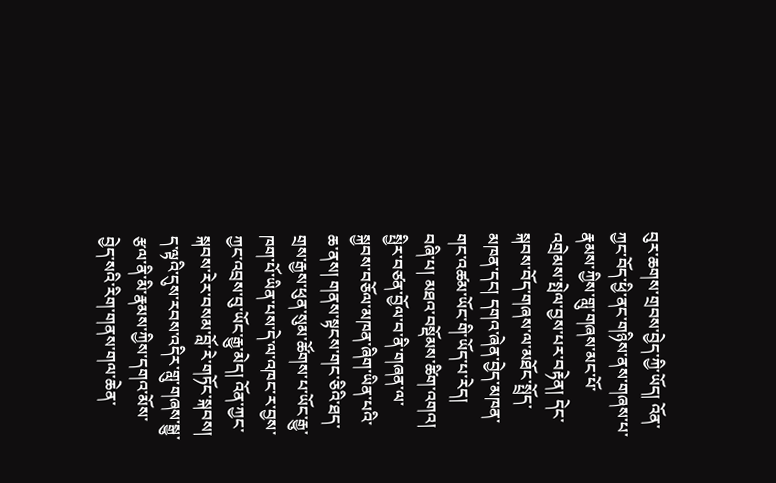བུར་ཆགས་གྲབས་བྱེད་ཀྱི་ཡོད། འོན་ཀྱང་བོད་ཕྱི་ནང་གཉིས་ནས་གཞས་པ་རྣམས་ཀྱིས་གླུ་གཞས་མང་པོ་འགྲེམས་སྤེལ་བྱས་པར་བརྟེན། དེང་སྐབས་བོད་གཞས་ལ་མཐོང་སྤྲོད་མཁན་དང། དགའ་ཞེན་བྱེད་མཁན་གང་འཚམ་ཡོང་གི་ཡོད་པ་རེད།
བཞི་པ། མཐའ་བསྡོམས་ཚིག་འགའ།
སྤྱིར་བཙན་བྱོལ་བ་ནི་གཞན་ལ་སྐྱབས་བཅོལ་མཁན་ཞིག་ཡིན་པའི་ཆ་ནས། གནས་སྟངས་གང་ཅིའི་ཐད་གྲས་རྒྱས་ཕུན་སུམ་ཚོགས་པ་ཡོང་རྒྱུ་ཁག་པོ་ཡིན་པས་དེ་ལ་འཁང་ར་བྱས་ཀྱང་འབྲས་བུ་ཡོང་རྒྱུ་མེད། འོན་ཀྱང་སྐབས་རེར་བསམ་བློ་རེ་གཏོང་སྐབས། ད་ལྟའི་དུས་རབས་འདིར་གླུ་གཞས་སྒྱུ་རྩལ་ནི་མི་རྣམས་ཀྱིས་དགའ་མོས་བྱེད་སའི་རིག་གནས་གལ་ཆེན་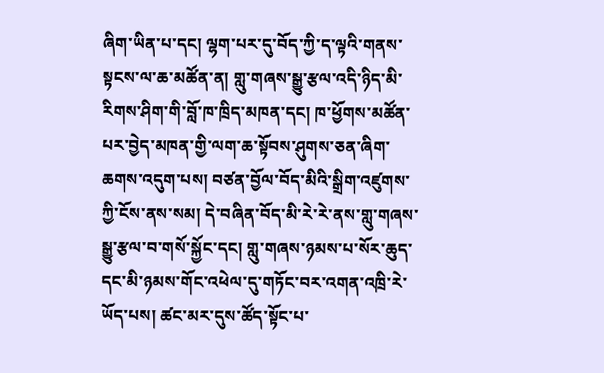ཞིག་ཡིན་པ་དང། ལྷག་པར་དུ་བོད་ཀྱི་ད་ལྟའི་གནས་སྟངས་ལ་ཆ་མཚོན་ན། གླུ་གཞས་སྒྱུ་རྩལ་འདི་ཉིད་མི་རིགས་ཤིག་གི་བློ་ཁ་ཁྲིད་མཁན་དང། ཁ་ཕྱོགས་མཚོན་པར་བྱེད་མཁན་གྱི་ལག་ཆ་སྟོབས་ཤུགས་ཅན་ཞིག་ཆགས་འདུག་པས། བཙན་བྱོལ་བོད་མིའི་སྒྲིག་འཛུགས་ཀྱི་ངོས་ནས་སམ། དེ་བཞིན་བོད་མི་རེ་རེ་ནས་གླུ་གཞས་སྒྱུ་རྩལ་བ་གསོ་སྐྱོང་དང། གླུ་གཞས་ཉམས་པ་སོར་ཆུད་དང་མི་ཉམས་གོང་འཕེལ་དུ་གཏོང་བར་འགན་འཁྲི་རེ་ཡོད་པས། ཚང་མར་དུས་ཚོད་སྟོང་པ་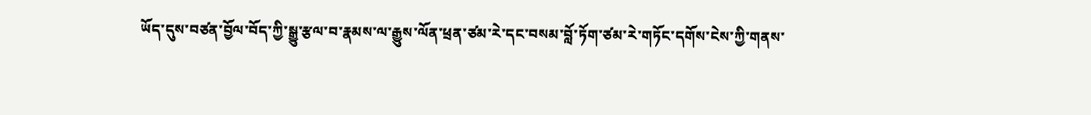ཡོད་དུས་བཙན་བྱོལ་བོད་ཀྱི་སྒྱུ་རྩལ་བ་རྣམས་ལ་རྒྱུས་ལོན་ཕྲན་ཙམ་རེ་དང་བསམ་བློ་ཏོག་ཙམ་རེ་གཏོང་དགོས་ངེས་ཀྱི་གནས་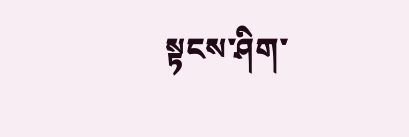སྟངས་ཤིག་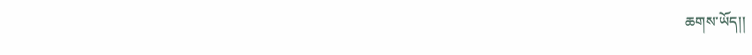ཆགས་ཡོད།།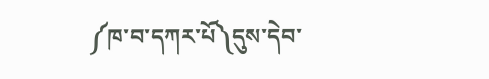༼ཁ་བ་དཀར་པོ༽དུས་དེབ་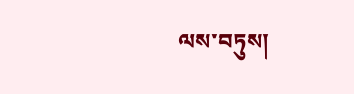ལས་བཏུས།